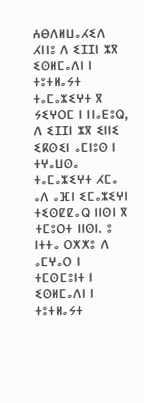ⵄⴱⴷⵍⵡⴰⵃⵉⴷ ⵃⵏⵏⵓ ⴷ ⵉⵊⵊⵏ ⵣⴳ ⵉⵙⵍⵎⴰⴷⵏ ⵏ ⵜⵓⵜⵍⴰⵢⵜ ⵜⴰⵎⴰⵣⵉⵖⵜ ⴳ ⵢⵉⵖⵔⵎ ⵏ ⵏⵏⴰⴹⵓⵕ, ⴷ ⵉⵊⵊⵏ ⵣⴳ ⵉⵏⵏⵉ ⵉⴽⵙⵉⵏ ⴰⵎⵏⵓⵙ ⵏ ⵜⵖⴰⵡⵙⴰ ⵜⴰⵎⴰⵣⵉⵖⵜ ⵃⵎⴰ ⴰⴷ ⴰⴼⵏ ⵉⵎⴰⵣⵉⵖⵏ ⵜⵉⵙⵇⵇⴰⵕ ⵏⵏⵙⵏ ⴳ ⵜⵎⵓⵔⵜ ⵏⵏⵙⵏ. ⵓ ⵏⵜⵜⴰ ⵔⵅⵅⵓ ⴷ ⴰⵎⵖⴰⵔ ⵏ ⵜⵎⵙⵎⵓⵏⵜ ⵏ ⵉⵙⵍⵎⴰⴷⵏ ⵏ ⵜⵓⵜⵍⴰⵢⵜ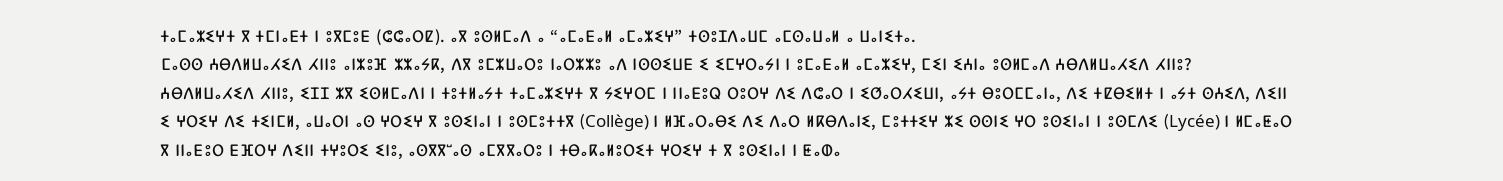ⵜⴰⵎⴰⵣⵉⵖⵜ ⴳ ⵜⵎⵏⴰⴹⵜ ⵏ ⵓⴳⵎⵓⴹ (ⵛⵛⴰⵔⵇ). ⴰⴳ ⵓⵙⵍⵎⴰⴷ ⴰ “ⴰⵎⴰⴹⴰⵍ ⴰⵎⴰⵣⵉⵖ” ⵜⵙⵓⵊⴷⴰⵡⵎ ⴰⵎⵙⴰⵡⴰⵍ ⴰ ⵡⴰⵏⵉⵜⴰ.
ⵎⴰⵙⵙ ⵄⴱⴷⵍⵡⴰⵃⵉⴷ ⵃⵏⵏⵓ ⴰⵏⵣⵓⴼ ⵣⵣⴰⵢⴽ, ⴷⴳ ⵓⵎⵣⵡⴰⵔⵓ ⵏⴰⵔⵣⵣⵓ ⴰⴷ ⵏⵙⵙⵉⵡⴹ ⵉ ⵉⵎⵖⵔⴰⵢⵏ ⵏ ⵓⵎⴰⴹⴰⵍ ⴰⵎⴰⵣⵉⵖ, ⵎⵉⵏ ⵉⵄⵏⴰ ⵓⵙⵍⵎⴰⴷ ⵄⴱⴷⵍⵡⴰⵃⵉⴷ ⵃⵏⵏⵓ?
ⵄⴱⴷⵍⵡⴰⵃⵉⴷ ⵃⵏⵏⵓ, ⵉⵊⵊ ⵣⴳ ⵉⵙⵍⵎⴰⴷⵏ ⵏ ⵜⵓⵜⵍⴰⵢⵜ ⵜⴰⵎⴰⵣⵉⵖⵜ ⴳ ⵢⵉⵖⵔⵎ ⵏ ⵏⵏⴰⴹⵓⵕ ⵔⵓⵔⵖ ⴷⵉ ⴷⵛⴰⵔ ⵏ ⵉⵚⴰⵔⵃⵉⵡⵏ, ⴰⵢⵜ ⴱⵓⵔⵎⵎⴰⵏⴰ, ⴷⵉ ⵜⵇⴱⵉⵍⵜ ⵏ ⴰⵢⵜ ⵙⵄⵉⴷ, ⴷⵉⵏⵏ ⵉ ⵖⵔⵉⵖ ⴷⵉ ⵜⵉⵏⵎⵍ, ⴰⵡⴰⵔⵏ ⴰⵙ ⵖⵔⵉⵖ ⴳ ⵓⵙⵉⵏⴰⵏ ⵏ ⵓⵙⵎⵓⵜⵜⴳ (Collège) ⵏ ⵍⴼⴰⵔⴰⴱⵉ ⴷⵉ ⴷⴰⵔ ⵍⴽⴱⴷⴰⵏⵉ, ⵎⵓⵜⵜⵉⵖ ⵣⵉ ⵙⵙⵏⵉ ⵖⵔ ⵓⵙⵉⵏⴰⵏ ⵏ ⵓⵙⵎⴷⵉ (Lycée) ⵏ ⵍⵎⴰⵟⴰⵔ ⴳ ⵏⵏⴰⴹⵓⵔ ⴹⴼⵔⵖ ⴷⵉⵏⵏ ⵜⵖⵓⵔⵉ ⵉⵏⵓ, ⴰⵙⴳⴳⵯⴰⵙ ⴰⵎⴳⴳⴰⵔⵓ ⵏ ⵜⴱⴰⴽⴰⵍⵓⵔⵉⵜ ⵖⵔⵉⵖ ⵜ ⴳ ⵓⵙⵉⵏⴰⵏ ⵏ ⵟⴰⵀⴰ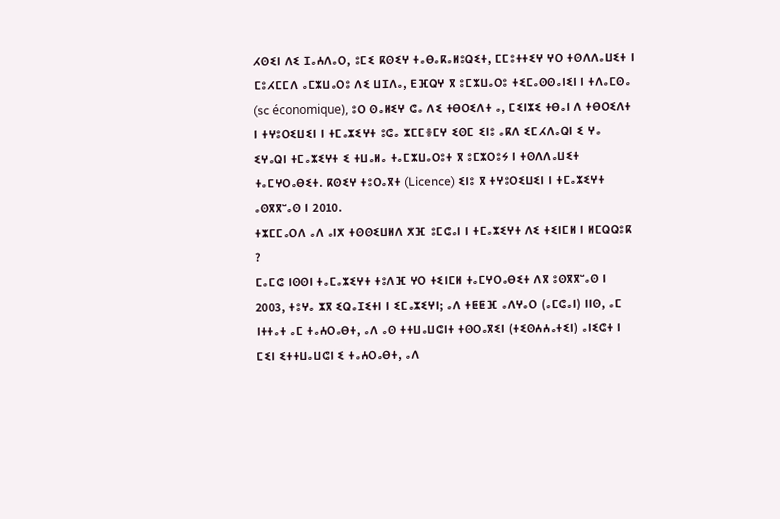ⵃⵙⵉⵏ ⴷⵉ ⵊⴰⵄⴷⴰⵔ, ⵓⵎⵉ ⴽⵙⵉⵖ ⵜⴰⴱⴰⴽⴰⵍⵓⵕⵉⵜ, ⵎⵎⵓⵜⵜⵉⵖ ⵖⵔ ⵜⵙⴷⴷⴰⵡⵉⵜ ⵏ ⵎⵓⵃⵎⵎⴷ ⴰⵎⵣⵡⴰⵔⵓ ⴷⵉ ⵡⵊⴷⴰ, ⴹⴼⵕⵖ ⴳ ⵓⵎⵣⵡⴰⵔⵓ ⵜⵉⵎⴰⵙⵙⴰⵏⵉⵏ ⵏ ⵜⴷⴰⵎⵙⴰ (sc économique), ⵓⵔ ⵙⴰⵍⵉⵖ ⵛⴰ ⴷⵉ ⵜⴱⵔⵉⴷⵜ ⴰ, ⵎⵉⵏⵣⵉ ⵜⴱⴰⵏ ⴷ ⵜⴱⵔⵉⴷⵜ ⵏ ⵜⵖⵓⵔⵉⵡⵉⵏ ⵏ ⵜⵎⴰⵣⵉⵖⵜ ⵓⵛⴰ ⵣⵎⵎⴻⵎⵖ ⵉⵙⵎ ⵉⵏⵓ ⴰⴽⴷ ⵉⵎⵃⴷⴰⵕⵏ ⵉ ⵖⴰ ⵉⵖⴰⵕⵏ ⵜⵎⴰⵣⵉⵖⵜ ⵉ ⵜⵡⴰⵍⴰ ⵜⴰⵎⵣⵡⴰⵔⵓⵜ ⴳ ⵓⵎⵣⵔⵓⵢ ⵏ ⵜⵙⴷⴷⴰⵡⵉⵜ ⵜⴰⵎⵖⵔⴰⴱⵉⵜ. ⴽⵙⵉⵖ ⵜⵓⵔⴰⴳⵜ (Licence) ⵉⵏⵓ ⴳ ⵜⵖⵓⵔⵉⵡⵉⵏ ⵏ ⵜⵎⴰⵣⵉⵖⵜ ⴰⵙⴳⴳⵯⴰⵙ ⵏ 2010.
ⵜⵣⵎⵎⴰⵔⴷ ⴰⴷ ⴰⵏⵅ ⵜⵙⵙⵉⵡⵍⴷ ⵅⴼ ⵓⵎⵛⴰⵏ ⵏ ⵜⵎⴰⵣⵉⵖⵜ ⴷⵉ ⵜⵉⵏⵎⵍ ⵏ ⵍⵎⵕⵕⵓⴽ ?
ⵎⴰⵎⵛ ⵏⵙⵙⵏ ⵜⴰⵎⴰⵣⵉⵖⵜ ⵜⵓⴷⴼ ⵖⵔ ⵜⵉⵏⵎⵍ ⵜⴰⵎⵖⵔⴰⴱⵉⵜ ⴷⴳ ⵓⵙⴳⴳⵯⴰⵙ ⵏ 2003, ⵜⵓⵖⴰ ⵣⴳ ⵉⵕⴰⵊⵉⵜⵏ ⵏ ⵉⵎⴰⵣⵉⵖⵏ; ⴰⴷ ⵜⵟⵟⴼ ⴰⴷⵖⴰⵔ (ⴰⵎⵛⴰⵏ) ⵏⵏⵙ, ⴰⵎ ⵏⵜⵜⴰⵜ ⴰⵎ ⵜⴰⵄⵔⴰⴱⵜ, ⴰⴷ ⴰⵙ ⵜⵜⵡⴰⵡⵛⵏⵜ ⵜⵙⵔⴰⴳⵉⵏ (ⵜⵉⵙⵄⵄⴰⵜⵉⵏ) ⴰⵏⵉⵛⵜ ⵏ ⵎⵉⵏ ⵉⵜⵜⵡⴰⵡⵛⵏ ⵉ ⵜⴰⵄⵔⴰⴱⵜ, ⴰⴷ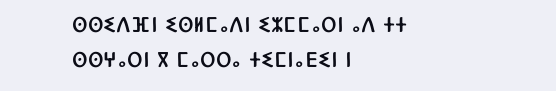ⵙⵙⵉⴷⴼⵏ ⵉⵙⵍⵎⴰⴷⵏ ⵉⵣⵎⵎⴰⵔⵏ ⴰⴷ ⵜⵜ ⵙⵙⵖⴰⵔⵏ ⴳ ⵎⴰⵔⵔⴰ ⵜⵉⵎⵏⴰⴹⵉⵏ ⵏ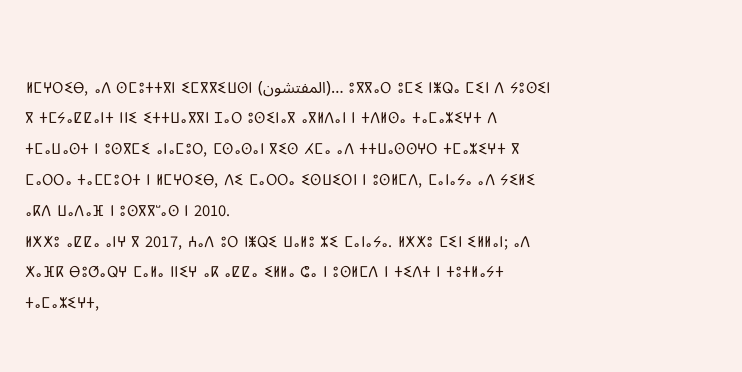ⵍⵎⵖⵔⵉⴱ, ⴰⴷ ⵙⵎⵓⵜⵜⴳⵏ ⵉⵎⴳⴳⵉⵡⵙⵏ (المفتشون)… ⵓⴳⴳⴰⵔ ⵓⵎⵉ ⵏⵥⵕⴰ ⵎⵉⵏ ⴷ ⵢⵓⵙⵉⵏ ⴳ ⵜⵎⵢⴰⵇⵇⴰⵏⵜ ⵏⵏⵉ ⵉⵜⵜⵡⴰⴳⴳⵏ ⵊⴰⵔ ⵓⵙⵉⵏⴰⴳ ⴰⴳⵍⴷⴰⵏ ⵏ ⵜⴷⵍⵙⴰ ⵜⴰⵎⴰⵣⵉⵖⵜ ⴷ ⵜⵎⴰⵡⴰⵙⵜ ⵏ ⵓⵙⴳⵎⵉ ⴰⵏⴰⵎⵓⵔ, ⵎⵙⴰⵙⴰⵏ ⴳⵉⵙ ⵃⵎⴰ ⴰⴷ ⵜⵜⵡⴰⵙⵙⵖⵔ ⵜⵎⴰⵣⵉⵖⵜ ⴳ ⵎⴰⵔⵔⴰ ⵜⴰⵎⵎⵓⵔⵜ ⵏ ⵍⵎⵖⵔⵉⴱ, ⴷⵉ ⵎⴰⵔⵔⴰ ⵉⵙⵡⵉⵔⵏ ⵏ ⵓⵙⵍⵎⴷ, ⵎⴰⵏⴰⵢⴰ ⴰⴷ ⵢⵉⵍⵉ ⴰⴽⴷ ⵡⴰⴷⴰⴼ ⵏ ⵓⵙⴳⴳⵯⴰⵙ ⵏ 2010.
ⵍⵅⵅⵓ ⴰⵇⵇⴰ ⴰⵏⵖ ⴳ 2017, ⵄⴰⴷ ⵓⵔ ⵏⵥⵕⵉ ⵡⴰⵍⵓ ⵣⵉ ⵎⴰⵏⴰⵢⴰ. ⵍⵅⵅⵓ ⵎⵉⵏ ⵉⵍⵍⴰⵏ; ⴰⴷ ⵅⴰⴼⴽ ⴱⵓⵚⴰⵕⵖ ⵎⴰⵍⴰ ⵏⵏⵉⵖ ⴰⴽ ⴰⵇⵇⴰ ⵉⵍⵍⴰ ⵛⴰ ⵏ ⵓⵙⵍⵎⴷ ⵏ ⵜⵉⴷⵜ ⵏ ⵜⵓⵜⵍⴰⵢⵜ ⵜⴰⵎⴰⵣⵉⵖⵜ,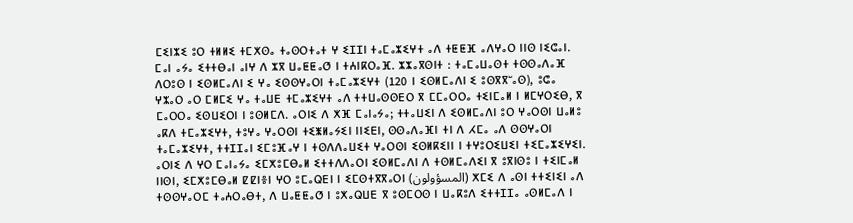ⵎⵉⵏⵣⵉ ⵓⵔ ⵜⵍⵍⵉ ⵜⵎⵅⵙⴰ ⵜⴰⵙⵔⵜⴰⵜ ⵖ ⵉⵊⵊⵏ ⵜⴰⵎⴰⵣⵉⵖⵜ ⴰⴷ ⵜⵟⵟⴼ ⴰⴷⵖⴰⵔ ⵏⵏⵙ ⵏⵉⵛⴰⵏ. ⵎⴰⵏ ⴰⵢⴰ ⵉⵜⵜⴱⴰⵏ ⴰⵏⵖ ⴷ ⵣⴳ ⵡⴰⵟⵟⴰⵚ ⵏ ⵜⵄⵏⴽⵔⴰⴼ. ⵣⵣⴰⴳⵙⵏⵜ : ⵜⴰⵎⴰⵡⴰⵙⵜ ⵜⵙⵙⴰⴷⴰⴼ ⴷⵔⵓⵙ ⵏ ⵉⵙⵍⵎⴰⴷⵏ ⵉ ⵖⴰ ⵉⵙⵙⵖⴰⵔⵏ ⵜⴰⵎⴰⵣⵉⵖⵜ (120 ⵏ ⵉⵙⵍⵎⴰⴷⵏ ⵉ ⵓⵙⴳⴳⵯⴰⵙ), ⵓⵛⴰ ⵖⵣⴰⵔ ⴰⵔ ⵎⵍⵎⵉ ⵖⴰ ⵜⴰⵡⴹ ⵜⵎⴰⵣⵉⵖⵜ ⴰⴷ ⵜⵜⵡⴰⵙⵙⴹⵔ ⴳ ⵎⵎⴰⵔⵔⴰ ⵜⵉⵏⵎⴰⵍ ⵏ ⵍⵎⵖⵔⵉⴱ, ⴳ ⵎⴰⵔⵔⴰ ⵉⵙⵡⵉⵔⵏ ⵏ ⵓⵙⵍⵎⴷ. ⴰⵔⵏⵉ ⴷ ⵅⴼ ⵎⴰⵏⴰⵢⴰ; ⵜⵜⴰⵡⵉⵏ ⴷ ⵉⵙⵍⵎⴰⴷⵏ ⵓⵔ ⵖⴰⵔⵙⵏ ⵡⴰⵍⵓ ⴰⴽⴷ ⵜⵎⴰⵣⵉⵖⵜ, ⵜⵓⵖⴰ ⵖⴰⵔⵙⵏ ⵜⵉⵥⵍⴰⵢⵉⵏ ⵏⵏⵉⴹⵏ, ⵙⵙⴰⴷⴰⴼⵏ ⵜⵏ ⴷ ⵃⵎⴰ ⴰⴷ ⵙⵙⵖⴰⵔⵏ ⵜⴰⵎⴰⵣⵉⵖⵜ, ⵜⵜⵊⵊⴰⵏ ⵉⵎⵓⴼⴰⵖ ⵏ ⵜⵙⴷⴷⴰⵡⵉⵜ ⵖⴰⵔⵙⵏ ⵉⵙⵍⴽⵉⵏⵏ ⵏ ⵜⵖⵓⵔⵉⵡⵉⵏ ⵜⵉⵎⴰⵣⵉⵖⵉⵏ. ⴰⵔⵏⵉ ⴷ ⵖⵔ ⵎⴰⵏⴰⵢⴰ ⵉⵎⵅⵓⵎⴱⴰⵍ ⵉⵜⵜⴷⴷⴰⵔⵏ ⵉⵙⵍⵎⴰⴷⵏ ⴷ ⵜⵙⵍⵎⴰⴷⵉⵏ ⴳ ⵓⴳⵏⵙⵓ ⵏ ⵜⵉⵏⵎⴰⵍ ⵏⵏⵙⵏ, ⵉⵎⵅⵓⵎⴱⴰⵍ ⵇⵇⵏⴻⵏ ⵖⵔ ⵓⵎⴰⵕⴹⵏ ⵏ ⵉⵎⵙⵜⴳⴳⴰⵔⵏ (المسؤولون) ⵅⵎⵉ ⴷ ⴰⵙⵏ ⵜⵜⵉⵏⵉⵏ ⴰⴷ ⵜⵙⵙⵖⴰⵔⵎ ⵜⴰⵄⵔⴰⴱⵜ, ⴷ ⵡⴰⵟⵟⴰⵚ ⵏ ⵓⵅⴰⵕⵡⴹ ⴳ ⵓⵙⵎⵔⵙ ⵏ ⵡⴰⴽⵓⴷ ⵉⵜⵜⵊⵊⴰ ⴰⵙⵍⵎⴰⴷ ⵏ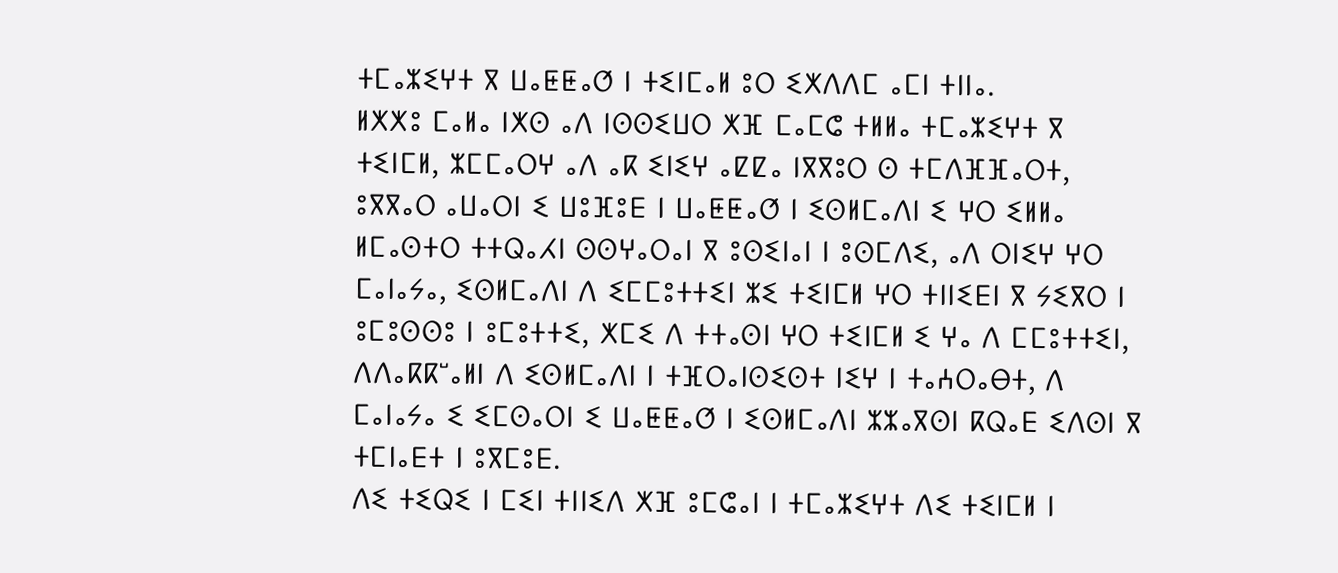ⵜⵎⴰⵣⵉⵖⵜ ⴳ ⵡⴰⵟⵟⴰⵚ ⵏ ⵜⵉⵏⵎⴰⵍ ⵓⵔ ⵉⵅⴷⴷⵎ ⴰⵎⵏ ⵜⵏⵏⴰ.
ⵍⵅⵅⵓ ⵎⴰⵍⴰ ⵏⵅⵙ ⴰⴷ ⵏⵙⵙⵉⵡⵔ ⵅⴼ ⵎⴰⵎⵛ ⵜⵍⵍⴰ ⵜⵎⴰⵣⵉⵖⵜ ⴳ ⵜⵉⵏⵎⵍ, ⵣⵎⵎⴰⵔⵖ ⴰⴷ ⴰⴽ ⵉⵏⵉⵖ ⴰⵇⵇⴰ ⵏⴳⴳⵓⵔ ⵙ ⵜⵎⴷⴼⴼⴰⵔⵜ, ⵓⴳⴳⴰⵔ ⴰⵡⴰⵔⵏ ⵉ ⵡⵓⴼⵓⴹ ⵏ ⵡⴰⵟⵟⴰⵚ ⵏ ⵉⵙⵍⵎⴰⴷⵏ ⵉ ⵖⵔ ⵉⵍⵍⴰ ⵍⵎⴰⵙⵜⵔ ⵜⵜⵕⴰⵃⵏ ⵙⵙⵖⴰⵔⴰⵏ ⴳ ⵓⵙⵉⵏⴰⵏ ⵏ ⵓⵙⵎⴷⵉ, ⴰⴷ ⵔⵏⵉⵖ ⵖⵔ ⵎⴰⵏⴰⵢⴰ, ⵉⵙⵍⵎⴰⴷⵏ ⴷ ⵉⵎⵎⵓⵜⵜⵉⵏ ⵣⵉ ⵜⵉⵏⵎⵍ ⵖⵔ ⵜⵏⵏⵉⴹⵏ ⴳ ⵢⵉⴳⵔ ⵏ ⵓⵎⵓⵙⵙⵓ ⵏ ⵓⵎⵓⵜⵜⵉ, ⵅⵎⵉ ⴷ ⵜⵜⴰⵙⵏ ⵖⵔ ⵜⵉⵏⵎⵍ ⵉ ⵖⴰ ⴷ ⵎⵎⵓⵜⵜⵉⵏ, ⴷⴷⴰⴽⴽⵯⴰⵍⵏ ⴷ ⵉⵙⵍⵎⴰⴷⵏ ⵏ ⵜⴼⵔⴰⵏⵙⵉⵙⵜ ⵏⵉⵖ ⵏ ⵜⴰⵄⵔⴰⴱⵜ, ⴷ ⵎⴰⵏⴰⵢⴰ ⵉ ⵉⵎⵙⴰⵔⵏ ⵉ ⵡⴰⵟⵟⴰⵚ ⵏ ⵉⵙⵍⵎⴰⴷⵏ ⵣⵣⴰⴳⵙⵏ ⴽⵕⴰⴹ ⵉⴷⵙⵏ ⴳ ⵜⵎⵏⴰⴹⵜ ⵏ ⵓⴳⵎⵓⴹ.
ⴷⵉ ⵜⵉⵕⵉ ⵏ ⵎⵉⵏ ⵜⵏⵏⵉⴷ ⵅⴼ ⵓⵎⵛⴰⵏ ⵏ ⵜⵎⴰⵣⵉⵖⵜ ⴷⵉ ⵜⵉⵏⵎⵍ ⵏ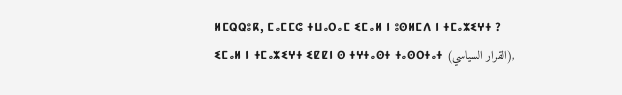ⵍⵎⵕⵕⵓⴽ, ⵎⴰⵎⵎⵛ ⵜⵡⴰⵔⴰⵎ ⵉⵎⴰⵍ ⵏ ⵓⵙⵍⵎⴷ ⵏ ⵜⵎⴰⵣⵉⵖⵜ ?
ⵉⵎⴰⵍ ⵏ ⵜⵎⴰⵣⵉⵖⵜ ⵉⵇⵇⵏ ⵙ ⵜⵖⵜⴰⵙⵜ ⵜⴰⵙⵔⵜⴰⵜ (القرار السياسي),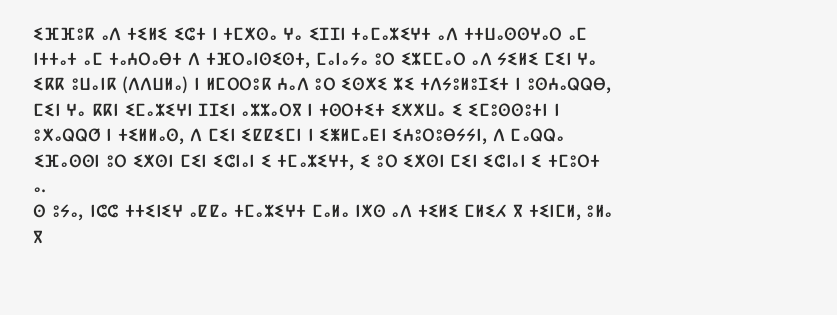ⵉⴼⴼⵓⴽ ⴰⴷ ⵜⵉⵍⵉ ⵉⵛⵜ ⵏ ⵜⵎⵅⵙⴰ ⵖⴰ ⵉⵊⵊⵏ ⵜⴰⵎⴰⵣⵉⵖⵜ ⴰⴷ ⵜⵜⵡⴰⵙⵙⵖⴰⵔ ⴰⵎ ⵏⵜⵜⴰⵜ ⴰⵎ ⵜⴰⵄⵔⴰⴱⵜ ⴷ ⵜⴼⵔⴰⵏⵙⵉⵙⵜ, ⵎⴰⵏⴰⵢⴰ ⵓⵔ ⵉⵣⵎⵎⴰⵔ ⴰⴷ ⵢⵉⵍⵉ ⵎⵉⵏ ⵖⴰ ⵉⴽⴽ ⵓⵡⴰⵏⴽ (ⴷⴷⵡⵍⴰ) ⵏ ⵍⵎⵔⵔⵓⴽ ⵄⴰⴷ ⵓⵔ ⵉⵙⵅⵉ ⵣⵉ ⵜⴷⵢⵓⵍⵓⵊⵉⵜ ⵏ ⵓⵙⵄⴰⵕⵕⴱ, ⵎⵉⵏ ⵖⴰ ⴽⴽⵏ ⵉⵎⴰⵣⵉⵖⵏ ⵊⵊⵉⵏ ⴰⵣⵣⴰⵔⴳ ⵏ ⵜⵙⵔⵜⵉⵜ ⵉⵅⵅⵡⴰ ⵉ ⵉⵎⵓⵙⵙⵓⵜⵏ ⵏ ⵓⵅⴰⵕⵕⵚ ⵏ ⵜⵉⵍⵍⴰⵙ, ⴷ ⵎⵉⵏ ⵉⵇⵇⵉⵎⵏ ⵏ ⵉⵥⵍⵎⴰⴹⵏ ⵉⵄⵓⵔⵓⴱⵢⵢⵏ, ⴷ ⵎⴰⵕⵕⴰ ⵉⴼⴰⵙⵙⵏ ⵓⵔ ⵉⵅⵙⵏ ⵎⵉⵏ ⵉⵛⵏⴰⵏ ⵉ ⵜⵎⴰⵣⵉⵖⵜ, ⵉ ⵓⵔ ⵉⵅⵙⵏ ⵎⵉⵏ ⵉⵛⵏⴰⵏ ⵉ ⵜⵎⵓⵔⵜ ⴰ.
ⵙ ⵓⵢⴰ, ⵏⵛⵛ ⵜⵜⵉⵏⵉⵖ ⴰⵇⵇⴰ ⵜⵎⴰⵣⵉⵖⵜ ⵎⴰⵍⴰ ⵏⵅⵙ ⴰⴷ ⵜⵉⵍⵉ ⵎⵍⵉⵃ ⴳ ⵜⵉⵏⵎⵍ, ⵓⵍⴰ ⴳ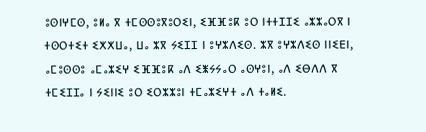ⵓⵙⵏⵖⵎⵙ, ⵓⵍⴰ ⴳ ⵜⵎⵙⵙⵓⴳⵓⵔⵉⵏ, ⵉⴼⴼⵓⴽ ⵓⵔ ⵏⵜⵜⵊⵊⵉ ⴰⵣⵣⴰⵔⴳ ⵏ ⵜⵙⵔⵜⵉⵜ ⵉⵅⵅⵡⴰ, ⵡⴰ ⵣⴳ ⵢⵉⵊⵊ ⵏ ⵓⵖⵣⴷⵉⵙ. ⵣⴳ ⵓⵖⵣⴷⵉⵙ ⵏⵏⵉⴹⵏ, ⴰⵎⵓⵙⵙⵓ ⴰⵎⴰⵣⵉⵖ ⵉⴼⴼⵓⴽ ⴰⴷ ⵉⵥⵢⵢⴰⵔ ⴰⵙⵖⵓⵏ, ⴰⴷ ⵉⴱⴷⴷ ⴳ ⵜⵎⵉⵊⵊⴰ ⵏ ⵢⵉⵏⵏⵉ ⵓⵔ ⵉⵔⵣⵣⵓⵏ ⵜⵎⴰⵣⵉⵖⵜ ⴰⴷ ⵜⴰⵍⵉ.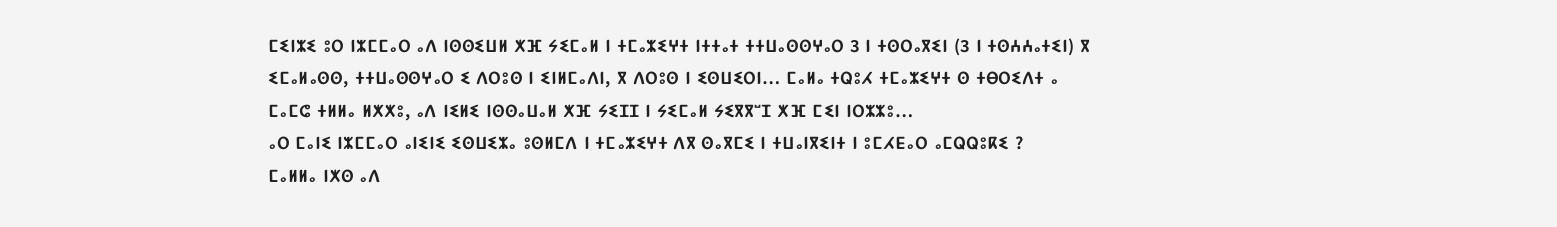ⵎⵉⵏⵣⵉ ⵓⵔ ⵏⵣⵎⵎⴰⵔ ⴰⴷ ⵏⵙⵙⵉⵡⵍ ⵅⴼ ⵢⵉⵎⴰⵍ ⵏ ⵜⵎⴰⵣⵉⵖⵜ ⵏⵜⵜⴰⵜ ⵜⵜⵡⴰⵙⵙⵖⴰⵔ 3 ⵏ ⵜⵙⵔⴰⴳⵉⵏ (3 ⵏ ⵜⵙⵄⵄⴰⵜⵉⵏ) ⴳ ⵉⵎⴰⵍⴰⵙⵙ, ⵜⵜⵡⴰⵙⵙⵖⴰⵔ ⵉ ⴷⵔⵓⵙ ⵏ ⵉⵏⵍⵎⴰⴷⵏ, ⴳ ⴷⵔⵓⵙ ⵏ ⵉⵙⵡⵉⵔⵏ… ⵎⴰⵍⴰ ⵜⵕⵓⵃ ⵜⵎⴰⵣⵉⵖⵜ ⵙ ⵜⴱⵔⵉⴷⵜ ⴰ ⵎⴰⵎⵛ ⵜⵍⵍⴰ ⵍⵅⵅⵓ, ⴰⴷ ⵏⵉⵍⵉ ⵏⵙⵙⴰⵡⴰⵍ ⵅⴼ ⵢⵉⵊⵊ ⵏ ⵢⵉⵎⴰⵍ ⵢⵉⴳⴳⵯⵊ ⵅⴼ ⵎⵉⵏ ⵏⵔⵣⵣⵓ…
ⴰⵔ ⵎⴰⵏⵉ ⵏⵣⵎⵎⴰⵔ ⴰⵏⵉⵏⵉ ⵉⵙⵡⵉⵣⴰ ⵓⵙⵍⵎⴷ ⵏ ⵜⵎⴰⵣⵉⵖⵜ ⴷⴳ ⵙⴰⴳⵎⵉ ⵏ ⵜⵡⴰⵏⴳⵉⵏⵜ ⵏ ⵓⵎⵃⴹⴰⵔ ⴰⵎⵕⵕⵓⴽⵉ ?
ⵎⴰⵍⵍⴰ ⵏⵅⵙ ⴰⴷ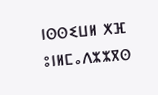ⵏⵙⵙⵉⵡⵍ ⵅⴼ ⵓⵏⵍⵎⴰⴷⵣⵣⴳⵙ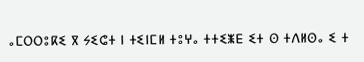ⴰⵎⵔⵔⵓⴽⵉ ⴳ ⵢⵉⵛⵜ ⵏ ⵜⵉⵏⵎⵍ ⵜⵓⵖⴰ ⵜⵜⵉⵥⴹ ⵉⵜ ⵙ ⵜⴷⵍⵙⴰ ⵉ ⵜ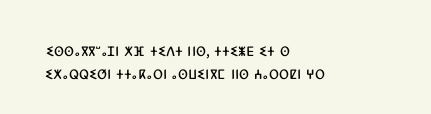ⵉⵙⵙⴰⴳⴳⵯⴰⵊⵏ ⵅⴼ ⵜⵉⴷⵜ ⵏⵏⵙ, ⵜⵜⵉⵥⴹ ⵉⵜ ⵙ ⵉⵅⴰⵕⵕⵉⵚⵏ ⵜⵜⴰⴽⴰⵔⵏ ⴰⵙⵡⵉⵏⴳⵎ ⵏⵏⵙ ⵄⴰⵔⵔⵇⵏ ⵖⵔ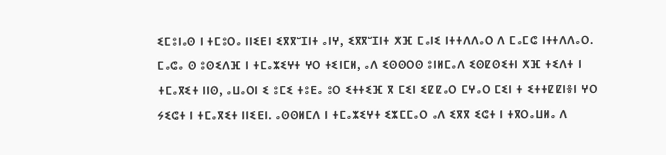ⵉⵎⵓⵏⴰⵙ ⵏ ⵜⵎⵓⵔⴰ ⵏⵏⵉⴹⵏ ⵉⴳⴳⵯⵊⵏⵜ ⴰⵏⵖ, ⵉⴳⴳⵯⵊⵏⵜ ⵅⴼ ⵎⴰⵏⵉ ⵏⵜⵜⴷⴷⴰⵔ ⴷ ⵎⴰⵎⵛ ⵏⵜⵜⴷⴷⴰⵔ.
ⵎⴰⵛⴰ ⵙ ⵓⵙⵉⴷⴼ ⵏ ⵜⵎⴰⵣⵉⵖⵜ ⵖⵔ ⵜⵉⵏⵎⵍ, ⴰⴷ ⵉⵙⵙⵔⵙ ⵓⵏⵍⵎⴰⴷ ⵉⵙⵇⵙⵉⵜⵏ ⵅⴼ ⵜⵉⴷⵜ ⵏ ⵜⵎⴰⴳⵉⵜ ⵏⵏⵙ, ⴰⵡⴰⵔⵏ ⵉ ⵓⵎⵉ ⵜⵓⴹⴰ ⵓⵔ ⵉⵜⵜⵉⴼ ⴳ ⵎⵉⵏ ⵉⵇⵇⴰⵔ ⵎⵖⴰⵔ ⵎⵉⵏ ⵜ ⵉⵜⵜⵇⵇⵏⴻⵏ ⵖⵔ ⵢⵉⵛⵜ ⵏ ⵜⵎⴰⴳⵉⵜ ⵏⵏⵉⴹⵏ. ⴰⵙⵙⵍⵎⴷ ⵏ ⵜⵎⴰⵣⵉⵖⵜ ⵉⵣⵎⵎⴰⵔ ⴰⴷ ⵉⴳⴳ ⵉⵛⵜ ⵏ ⵜⴳⵔⴰⵡⵍⴰ ⴷ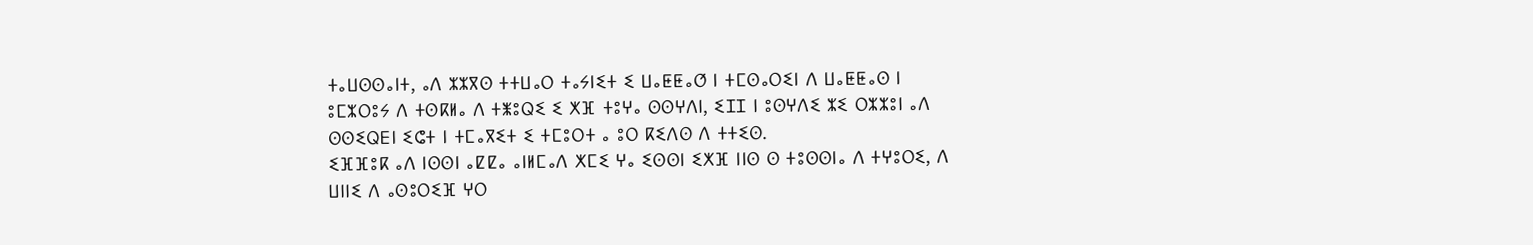ⵜⴰⵡⵙⵙⴰⵏⵜ, ⴰⴷ ⵣⵣⴳⵙ ⵜⵜⵡⴰⵔ ⵜⴰⵢⵏⵉⵜ ⵉ ⵡⴰⵟⵟⴰⵚ ⵏ ⵜⵎⵙⴰⵔⵉⵏ ⴷ ⵡⴰⵟⵟⴰⵙ ⵏ ⵓⵎⵣⵔⵓⵢ ⴷ ⵜⵙⴽⵍⴰ ⴷ ⵜⵥⵓⵕⵉ ⵉ ⵅⴼ ⵜⵓⵖⴰ ⵙⵙⵖⴷⵏ, ⵉⵊⵊ ⵏ ⵓⵙⵖⴷⵉ ⵣⵉ ⵔⵣⵣⵓⵏ ⴰⴷ ⵙⵙⵉⵕⴹⵏ ⵉⵛⵜ ⵏ ⵜⵎⴰⴳⵉⵜ ⵉ ⵜⵎⵓⵔⵜ ⴰ ⵓⵔ ⴽⵉⴷⵙ ⴷ ⵜⵜⵉⵙ.
ⵉⴼⴼⵓⴽ ⴰⴷ ⵏⵙⵙⵏ ⴰⵇⵇⴰ ⴰⵏⵍⵎⴰⴷ ⵅⵎⵉ ⵖⴰ ⵉⵙⵙⵏ ⵉⵅⴼ ⵏⵏⵙ ⵙ ⵜⵓⵙⵙⵏⴰ ⴷ ⵜⵖⵓⵔⵉ, ⴷ ⵡⵏⵏⵉ ⴷ ⴰⵙⵓⵔⵉⴼ ⵖⵔ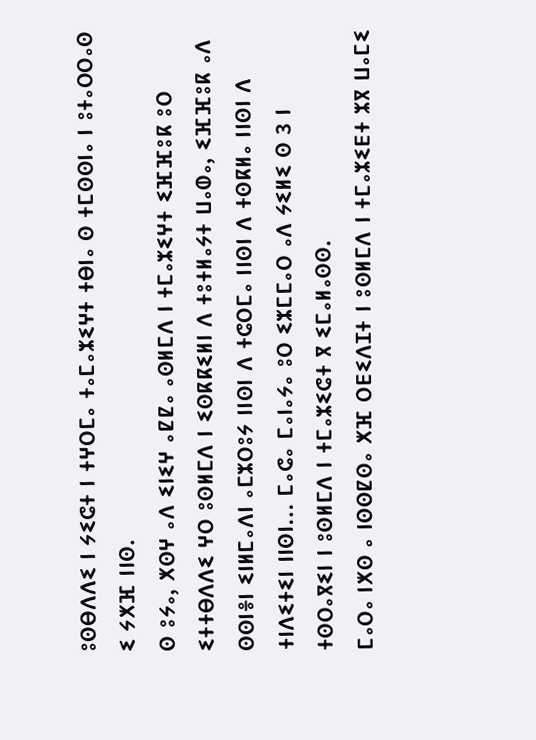ⵓⵙⴱⴷⴷⵉ ⵏ ⵢⵉⵛⵜ ⵏ ⵜⵖⵔⵎⴰ ⵜⴰⵎⴰⵣⵉⵖⵜ ⵜⴱⵏⴰ ⵙ ⵜⵎⵙⵙⵏⴰ ⵏ ⵓⵜⴰⵔⵔⴰⵙ ⵉ ⵢⵅⴼ ⵏⵏⵙ.
ⵙ ⵓⵢⴰ, ⵅⵙⵖ ⴰⴷ ⵉⵏⵉⵖ ⴰⵇⵇⴰ ⴰⵙⵍⵎⴷ ⵏ ⵜⵎⴰⵣⵉⵖⵜ ⵉⴼⴼⵓⴽ ⵓⵔ ⵉⵜⵜⴱⴷⴷⵉ ⵖⵔ ⵓⵙⵍⵎⴷ ⵏ ⵉⵙⴽⴽⵉⵍⵏ ⴷ ⵜⵓⵜⵍⴰⵢⵜ ⵡⴰⵀⴰ, ⵉⴼⴼⵓⴽ ⴰⴷ ⵙⵙⵏⴻⵏ ⵉⵏⵍⵎⴰⴷⵏ ⴰⵎⵣⵔⵓⵢ ⵏⵏⵙⵏ ⴷ ⵜⵛⵔⵎⴰ ⵏⵏⵙⵏ ⴷ ⵜⵙⴽⵍⴰ ⵏⵏⵙⵏ ⴷ ⵜⵏⴷⵉⵜⵉⵏ ⵏⵏⵙⵏ… ⵎⴰⵛⴰ ⵎⴰⵏⴰⵢⴰ ⵓⵔ ⵉⵣⵎⵎⴰⵔ ⴰⴷ ⵢⵉⵍⵉ ⵙ 3 ⵏ ⵜⵙⵔⴰⴳⵉⵏ ⵏ ⵓⵙⵍⵎⴷ ⵏ ⵜⵎⴰⵣⵉⵛⵜ ⴳ ⵉⵎⴰⵍⴰⵙⵙ.
ⵎⴰⵔⴰ ⵏⵅⵙ ⴰ ⵏⵙⵙⵇⵙⴰ ⵅⴼ ⵔⴹⵉⴷⵊⵜ ⵏ ⵓⵙⵍⵎⴷ ⵏ ⵜⵎⴰⵣⵉⴹⵜ ⵣⴳ ⵡⴰⵎⵉ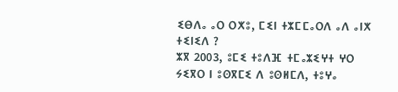ⵉⴱⴷⴰ ⴰⵔ ⵔⵅⵓ, ⵎⵉⵏ ⵜⵣⵎⵎⴰⵔⴷ ⴰⴷ ⴰⵏⵅ ⵜⵉⵏⵉⴷ ?
ⵣⴳ 2003, ⵓⵎⵉ ⵜⵓⴷⴼ ⵜⵎⴰⵣⵉⵖⵜ ⵖⵔ ⵢⵉⴳⵔ ⵏ ⵓⵙⴳⵎⵉ ⴷ ⵓⵙⵍⵎⴷ, ⵜⵓⵖⴰ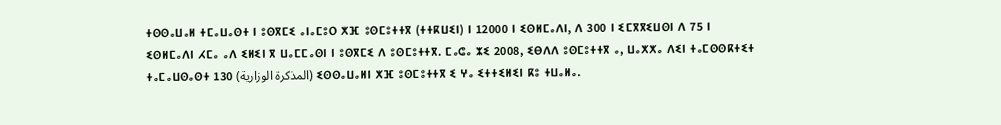ⵜⵙⵙⴰⵡⴰⵍ ⵜⵎⴰⵡⴰⵙⵜ ⵏ ⵓⵙⴳⵎⵉ ⴰⵏⴰⵎⵓⵔ ⵅⴼ ⵓⵙⵎⵓⵜⵜⴳ (ⵜⵜⴽⵡⵉⵏ) ⵏ 12000 ⵏ ⵉⵙⵍⵎⴰⴷⵏ, ⴷ 300 ⵏ ⵉⵎⴳⴳⵉⵡⵙⵏ ⴷ 75 ⵏ ⵉⵙⵍⵎⴰⴷⵏ ⵃⵎⴰ ⴰⴷ ⵉⵍⵉⵏ ⴳ ⵡⴰⵎⵎⴰⵙⵏ ⵏ ⵓⵙⴳⵎⵉ ⴷ ⵓⵙⵎⵓⵜⵜⴳ. ⵎⴰⵛⴰ ⵣⵉ 2008, ⵉⴱⴷⴷ ⵓⵙⵎⵓⵜⵜⴳ ⴰ, ⵡⴰⵅⵅⴰ ⴷⵉⵏ ⵜⴰⵎⵙⵙⴽⵜⵉⵜ ⵜⴰⵎⴰⵡⵙⴰⵙⵜ 130 (المذكرة الوزارية) ⵉⵙⵙⴰⵡⴰⵍⵏ ⵅⴼ ⵓⵙⵎⵓⵜⵜⴳ ⵉ ⵖⴰ ⵉⵜⵜⵉⵍⵉⵏ ⴽⵓ ⵜⵡⴰⵍⴰ.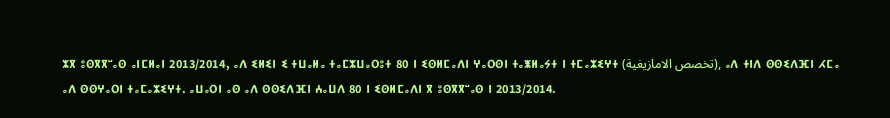ⵣⴳ ⵓⵙⴳⴳⵯⴰⵙ ⴰⵏⵎⵍⴰⵏ 2013/2014, ⴰⴷ ⵉⵍⵉⵏ ⵉ ⵜⵡⴰⵍⴰ ⵜⴰⵎⵣⵡⴰⵔⵓⵜ 80 ⵏ ⵉⵙⵍⵎⴰⴷⵏ ⵖⴰⵔⵙⵏ ⵜⴰⵥⵍⴰⵢⵜ ⵏ ⵜⵎⴰⵣⵉⵖⵜ (تخصص الامازيغية), ⴰⴷ ⵜⵏⴷ ⵙⵙⵉⴷⴼⵏ ⵃⵎⴰ ⴰⴷ ⵙⵙⵖⴰⵔⵏ ⵜⴰⵎⴰⵣⵉⵖⵜ. ⴰⵡⴰⵔⵏ ⴰⵙ ⴰⴷ ⵙⵙⵉⴷⴼⵏ ⵄⴰⵡⴷ 80 ⵏ ⵉⵙⵍⵎⴰⴷⵏ ⴳ ⵓⵙⴳⴳⵯⴰⵙ ⵏ 2013/2014.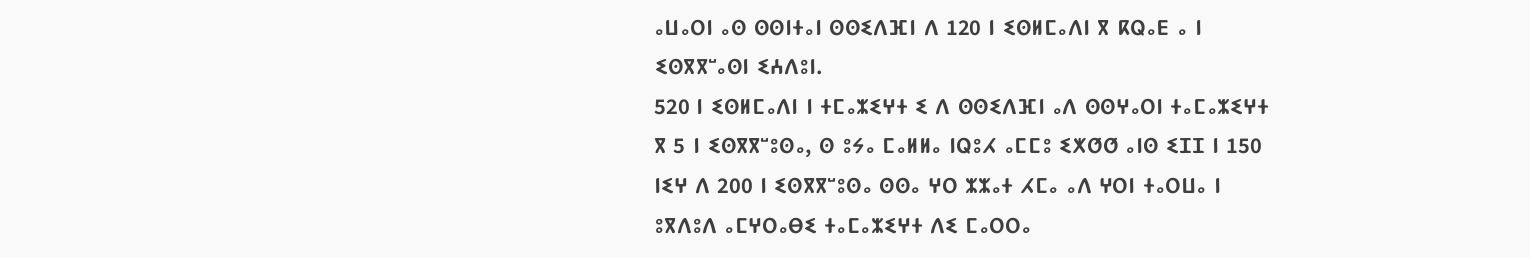ⴰⵡⴰⵔⵏ ⴰⵙ ⵙⵙⵏⵜⴰⵏ ⵙⵙⵉⴷⴼⵏ ⴷ 120 ⵏ ⵉⵙⵍⵎⴰⴷⵏ ⴳ ⴽⵕⴰⴹ ⴰ ⵏ ⵉⵙⴳⴳⵯⴰⵙⵏ ⵉⵄⴷⵓⵏ.
520 ⵏ ⵉⵙⵍⵎⴰⴷⵏ ⵏ ⵜⵎⴰⵣⵉⵖⵜ ⵉ ⴷ ⵙⵙⵉⴷⴼⵏ ⴰⴷ ⵙⵙⵖⴰⵔⵏ ⵜⴰⵎⴰⵣⵉⵖⵜ ⴳ 5 ⵏ ⵉⵙⴳⴳⵯⵓⵙⴰ, ⵙ ⵓⵢⴰ ⵎⴰⵍⵍⴰ ⵏⵕⵓⵃ ⴰⵎⵎⵓ ⵉⵅⵚⵚ ⴰⵏⵙ ⵉⵊⵊ ⵏ 150 ⵏⵉⵖ ⴷ 200 ⵏ ⵉⵙⴳⴳⵯⵓⵙⴰ ⵙⵙⴰ ⵖⵔ ⵣⵣⴰⵜ ⵃⵎⴰ ⴰⴷ ⵖⵔⵏ ⵜⴰⵔⵡⴰ ⵏ ⵓⴳⴷⵓⴷ ⴰⵎⵖⵔⴰⴱⵉ ⵜⴰⵎⴰⵣⵉⵖⵜ ⴷⵉ ⵎⴰⵔⵔⴰ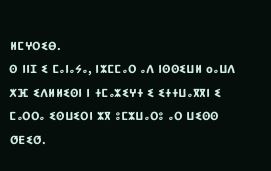ⵍⵎⵖⵔⵉⴱ.
ⵙ ⵏⵏⵊ ⵉ ⵎⴰⵏⴰⵢⴰ, ⵏⵣⵎⵎⴰⵔ ⴰⴷ ⵏⵙⵙⵉⵡⵍ oⴰⵡⴷ ⵅⴼ ⵉⴷⵍⵍⵉⵙⵏ ⵏ ⵜⵎⴰⵣⵉⵖⵜ ⵉ ⵉⵜⵜⵡⴰⴳⴳⵏ ⵉ ⵎⴰⵔⵔⴰ ⵉⵙⵡⵉⵔⵏ ⵣⴳ ⵓⵎⵣⵡⴰⵔⵓ ⴰⵔ ⵡⵉⵙⵙ ⵚⴹⵉⵚ.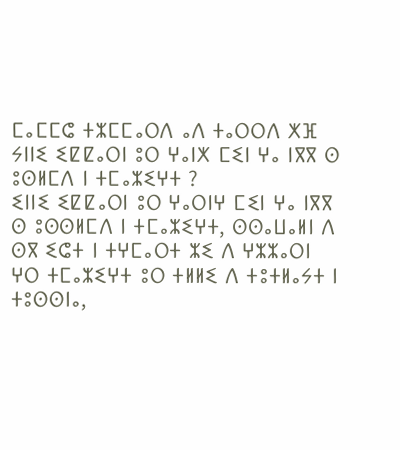ⵎⴰⵎⵎⵛ ⵜⵣⵎⵎⴰⵔⴷ ⴰⴷ ⵜⴰⵔⵔⴷ ⵅⴼ ⵢⵏⵏⵉ ⵉⵇⵇⴰⵔⵏ ⵓⵔ ⵖⴰⵏⵅ ⵎⵉⵏ ⵖⴰ ⵏⴳⴳ ⵙ ⵓⵙⵍⵎⴷ ⵏ ⵜⵎⴰⵣⵉⵖⵜ ?
ⵉⵏⵏⵉ ⵉⵇⵇⴰⵔⵏ ⵓⵔ ⵖⴰⵔⵏⵖ ⵎⵉⵏ ⵖⴰ ⵏⴳⴳ ⵙ ⵓⵙⵙⵍⵎⴷ ⵏ ⵜⵎⴰⵣⵉⵖⵜ, ⵙⵙⴰⵡⴰⵍⵏ ⴷ ⵙⴳ ⵉⵛⵜ ⵏ ⵜⵖⵎⴰⵔⵜ ⵣⵉ ⴷ ⵖⵣⵣⴰⵔⵏ ⵖⵔ ⵜⵎⴰⵣⵉⵖⵜ ⵓⵔ ⵜⵍⵍⵉ ⴷ ⵜⵓⵜⵍⴰⵢⵜ ⵏ ⵜⵓⵙⵙⵏⴰ,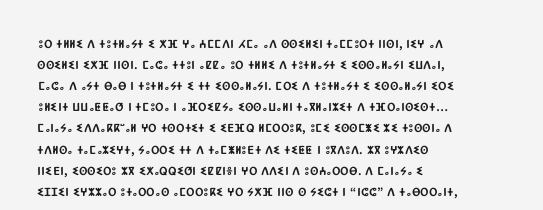ⵓⵔ ⵜⵍⵍⵉ ⴷ ⵜⵓⵜⵍⴰⵢⵜ ⵉ ⵅⴼ ⵖⴰ ⵄⵎⵎⴷⵏ ⵃⵎⴰ ⴰⴷ ⵙⵙⵉⵍⵉⵏ ⵜⴰⵎⵎⵓⵔⵜ ⵏⵏⵙⵏ, ⵏⵉⵖ ⴰⴷ ⵙⵙⵉⵍⵉⵏ ⵉⵅⴼ ⵏⵏⵙⵏ. ⵎⴰⵛⴰ ⵜⵜⵓⵏ ⴰⵇⵇⴰ ⵓⵔ ⵜⵍⵍⵉ ⴷ ⵜⵓⵜⵍⴰⵢⵜ ⵉ ⵉⵙⵙⴰⵍⴰⵢⵏ ⵉⵡⴷⴰⵏ, ⵎⴰⵛⴰ ⴷ ⴰⵢⵜ ⴱⴰⴱ ⵏ ⵜⵓⵜⵍⴰⵢⵜ ⵉ ⵜⵜ ⵉⵙⵙⴰⵍⴰⵢⵏ. ⵎⵔⵉ ⴷ ⵜⵓⵜⵍⴰⵢⵜ ⵉ ⵉⵙⵙⴰⵍⴰⵢⵏ ⵉⵔⵉ ⵓⵍⵉⵏⵜ ⵡⵡⴰⵟⵟⴰⵚ ⵏ ⵜⵎⵓⵔⴰ ⵏ ⴰⴼⵔⵉⵇⵢⴰ ⵉⵙⵙⴰⵡⴰⵍⵏ ⵜⴰⴳⵍⴰⵏⵣⵉⵜ ⴷ ⵜⴼⵔⴰⵏⵙⵉⵙⵜ…
ⵎⴰⵏⴰⵢⴰ ⵉⴷⴷⴰⴽⴽⵯⴰⵍ ⵖⵔ ⵜⵙⵔⵜⵉⵜ ⵉ ⵉⴹⴼⵕ ⵍⵎⵔⵔⵓⴽ, ⵓⵎⵉ ⵉⵙⵙⵎⵥⵉ ⵣⵉ ⵜⵓⵙⵙⵏⴰ ⴷ ⵜⴷⵍⵙⴰ ⵜⴰⵎⴰⵣⵉⵖⵜ, ⵢⴰⵔⵔⵉ ⵜⵜ ⴷ ⵜⴰⵎⵥⵍⵓⴹⵜ ⴷⵉ ⵜⵉⵟⵟ ⵏ ⵓⴳⴷⵓⴷ. ⵣⴳ ⵓⵖⵣⴷⵉⵙ ⵏⵏⵉⴹⵏ, ⵉⵙⵙⵉⵔⵓ ⵣⴳ ⵉⵅⴰⵕⵕⵉⵚⵏ ⵉⵇⵇⵏⴻⵏ ⵖⵔ ⴷⴷⵉⵏ ⴷ ⵓⵙⵄⴰⵔⵔⴱ. ⴷ ⵎⴰⵏⴰⵢⴰ ⵉ ⵉⵊⵊⵉⵏ ⵉⵖⵣⵣⴰⵔ ⵓⵜⴰⵔⵔⴰⵙ ⴰⵎⵔⵔⵓⴽⵉ ⵖⵔ ⵢⵅⴼ ⵏⵏⵙ ⵙ ⵢⵉⵛⵜ ⵏ “ⵏⵛⵛ” ⴷ ⵜⴰⴱⵔⵔⴰⵏⵜ,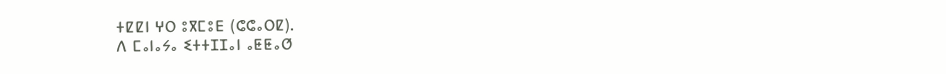ⵜⵇⵇⵏ ⵖⵔ ⵓⴳⵎⵓⴹ (ⵛⵛⴰⵔⵇ).
ⴷ ⵎⴰⵏⴰⵢⴰ ⵉⵜⵜⵊⵊⴰⵏ ⴰⵟⵟⴰⵚ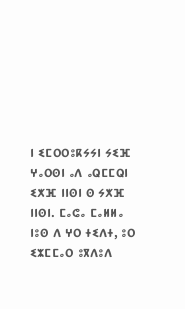ⵏ ⵉⵎⵔⵔⵓⴽⵢⵢⵏ ⵢⵉⴼ ⵖⴰⵔⵙⵏ ⴰⴷ ⴰⵕⵎⵎⵕⵏ ⵉⵅⴼ ⵏⵏⵙⵏ ⵙ ⵢⵅⴼ ⵏⵏⵙⵏ. ⵎⴰⵛⴰ ⵎⴰⵍⵍⴰ ⵏⵓⵙ ⴷ ⵖⵔ ⵜⵉⴷⵜ, ⵓⵔ ⵉⵣⵎⵎⴰⵔ ⵓⴳⴷⵓⴷ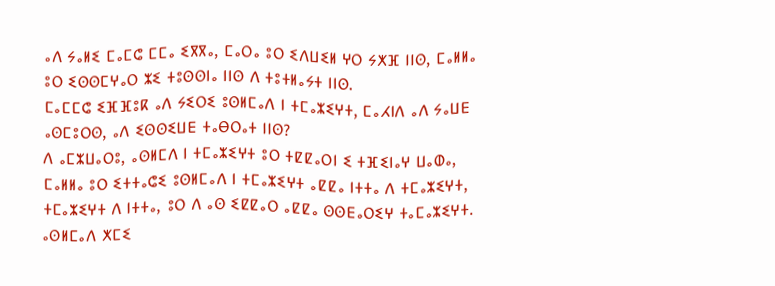ⴰⴷ ⵢⴰⵍⵉ ⵎⴰⵎⵛ ⵎⵎⴰ ⵉⴳⴳⴰ, ⵎⴰⵔⴰ ⵓⵔ ⵉⴷⵡⵉⵍ ⵖⵔ ⵢⵅⴼ ⵏⵏⵙ, ⵎⴰⵍⵍⴰ ⵓⵔ ⵉⵙⵙⵎⵖⴰⵔ ⵣⵉ ⵜⵓⵙⵙⵏⴰ ⵏⵏⵙ ⴷ ⵜⵓⵜⵍⴰⵢⵜ ⵏⵏⵙ.
ⵎⴰⵎⵎⵛ ⵉⴼⴼⵓⴽ ⴰⴷ ⵢⵉⵔⵉ ⵓⵙⵍⵎⴰⴷ ⵏ ⵜⵎⴰⵣⵉⵖⵜ, ⵎⴰⵃⵏⴷ ⴰⴷ ⵢⴰⵡⴹ ⴰⵙⵎⵓⵔⵙ, ⴰⴷ ⵉⵙⵙⵉⵡⴹ ⵜⴰⴱⵔⴰⵜ ⵏⵏⵙ?
ⴷ ⴰⵎⵣⵡⴰⵔⵓ, ⴰⵙⵍⵎⴷ ⵏ ⵜⵎⴰⵣⵉⵖⵜ ⵓⵔ ⵜⵇⵇⴰⵔⵏ ⵉ ⵜⴼⵉⵏⴰⵖ ⵡⴰⵀⴰ, ⵎⴰⵍⵍⴰ ⵓⵔ ⵉⵜⵜⴰⵛⵉ ⵓⵙⵍⵎⴰⴷ ⵏ ⵜⵎⴰⵣⵉⵖⵜ ⴰⵇⵇⴰ ⵏⵜⵜⴰ ⴷ ⵜⵎⴰⵣⵉⵖⵜ, ⵜⵎⴰⵣⵉⵖⵜ ⴷ ⵏⵜⵜⴰ, ⵓⵔ ⴷ ⴰⵙ ⵉⵇⵇⴰⵔ ⴰⵇⵇⴰ ⵙⵙⴹⴰⵔⵉⵖ ⵜⴰⵎⴰⵣⵉⵖⵜ.
ⴰⵙⵍⵎⴰⴷ ⵅⵎⵉ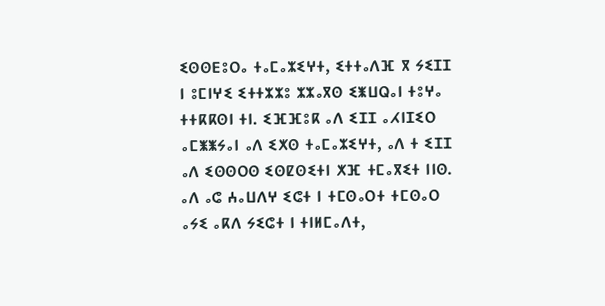ⵉⵙⵙⴹⵓⵔⴰ ⵜⴰⵎⴰⵣⵉⵖⵜ, ⵉⵜⵜⴰⴷⴼ ⴳ ⵢⵉⵊⵊ ⵏ ⵓⵎⵏⵖⵉ ⵉⵜⵜⵣⵣⵓ ⵣⵣⴰⴳⵙ ⵉⵥⵡⵕⴰⵏ ⵜⵓⵖⴰ ⵜⵜⴽⴽⵙⵏ ⵜⵏ. ⵉⴼⴼⵓⴽ ⴰⴷ ⵉⵊⵊ ⴰⵃⵏⵊⵉⵔ ⴰⵎⵥⵥⵢⴰⵏ ⴰⴷ ⵉⵅⵙ ⵜⴰⵎⴰⵣⵉⵖⵜ, ⴰⴷ ⵜ ⵉⵊⵊ ⴰⴷ ⵉⵙⵙⵔⵙ ⵉⵙⵇⵙⵉⵜⵏ ⵅⴼ ⵜⵎⴰⴳⵉⵜ ⵏⵏⵙ. ⴰⴷ ⴰⵛ ⵄⴰⵡⴷⵖ ⵉⵛⵜ ⵏ ⵜⵎⵙⴰⵔⵜ ⵜⵎⵙⴰⵔ ⴰⵢⵉ ⴰⴽⴷ ⵢⵉⵛⵜ ⵏ ⵜⵏⵍⵎⴰⴷⵜ,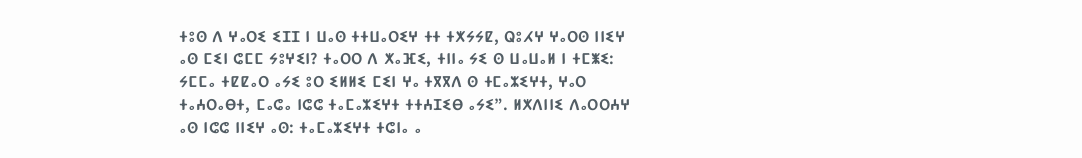ⵜⵓⵙ ⴷ ⵖⴰⵔⵉ ⵉⵊⵊ ⵏ ⵡⴰⵙ ⵜⵜⵡⴰⵔⵉⵖ ⵜⵜ ⵜⵅⵢⵢⵇ, ⵕⵓⵃⵖ ⵖⴰⵔⵙ ⵏⵏⵉⵖ ⴰⵙ ⵎⵉⵏ ⵛⵎⵎ ⵢⵓⵖⵉⵏ? ⵜⴰⵔⵔ ⴷ ⵅⴰⴼⵉ, ⵜⵏⵏⴰ ⵢⵉ ⵙ ⵡⴰⵡⴰⵍ ⵏ ⵜⵎⵥⵉ: ⵢⵎⵎⴰ ⵜⵇⵇⴰⵔ ⴰⵢⵉ ⵓⵔ ⵉⵍⵍⵉ ⵎⵉⵏ ⵖⴰ ⵜⴳⴳⴷ ⵙ ⵜⵎⴰⵣⵉⵖⵜ, ⵖⴰⵔ ⵜⴰⵄⵔⴰⴱⵜ, ⵎⴰⵛⴰ ⵏⵛⵛ ⵜⴰⵎⴰⵣⵉⵖⵜ ⵜⵜⵄⵊⵉⴱ ⴰⵢⵉ”. ⵍⵅⴷⵏⵏⵉ ⴷⴰⵔⵔⵄⵖ ⴰⵙ ⵏⵛⵛ ⵏⵏⵉⵖ ⴰⵙ: ⵜⴰⵎⴰⵣⵉⵖⵜ ⵜⵛⵏⴰ ⴰ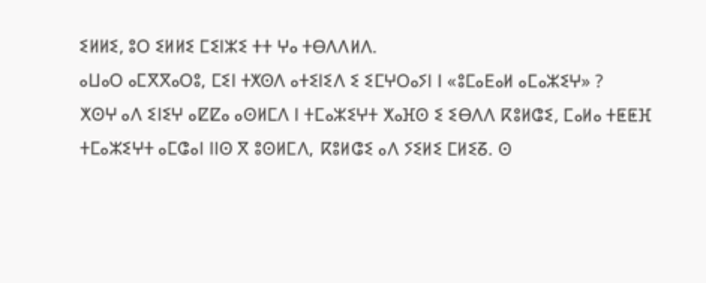ⵉⵍⵍⵉ, ⵓⵔ ⵉⵍⵍⵉ ⵎⵉⵏⵣⵉ ⵜⵜ ⵖⴰ ⵜⴱⴷⴷⵍⴷ.
ⴰⵡⴰⵔ ⴰⵎⴳⴳⴰⵔⵓ, ⵎⵉⵏ ⵜⵅⵙⴷ ⴰⵜⵉⵏⵉⴷ ⵉ ⵉⵎⵖⵔⴰⵢⵏ ⵏ «ⵓⵎⴰⴹⴰⵍ ⴰⵎⴰⵣⵉⵖ» ?
ⵅⵙⵖ ⴰⴷ ⵉⵏⵉⵖ ⴰⵇⵇⴰ ⴰⵙⵍⵎⴷ ⵏ ⵜⵎⴰⵣⵉⵖⵜ ⵅⴰⴼⵙ ⵉ ⵉⴱⴷⴷ ⴽⵓⵍⵛⵉ, ⵎⴰⵍⴰ ⵜⵟⵟⴼ ⵜⵎⴰⵣⵉⵖⵜ ⴰⵎⵛⴰⵏ ⵏⵏⵙ ⴳ ⵓⵙⵍⵎⴷ, ⴽⵓⵍⵛⵉ ⴰⴷ ⵢⵉⵍⵉ ⵎⵍⵉⵒ. ⵙ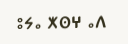ⵓⵢⴰ ⵅⵙⵖ ⴰⴷ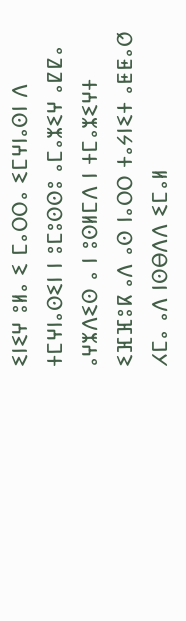ⵉⵏⵉⵖ ⵓⵍⴰ ⵉ ⵎⴰⵔⵔⴰ ⵉⵎⵖⵏⴰⵙⵏ ⴷ ⵜⵎⵖⵏⴰⵙⵉⵏ ⵏ ⵓⵎⵓⵙⵙⵓ ⴰⵎⴰⵣⵉⵖ ⴰⵇⵇⴰ ⴰⵖⵣⴷⵉⵙ ⴰ ⵏ ⵓⵙⵍⵎⴷ ⵏ ⵜⵎⴰⵣⵉⵖⵜ ⵉⴼⴼⵓⴽ ⴰⴷ ⴰⵙ ⵏⴰⵔⵔ ⵜⴰⵢⵏⵉⵜ ⴰⵟⵟⴰⵚ ⵃⵎⴰ ⴰⴷ ⵏⵙⴱⴷⴷ ⵉⵎⴰⵍ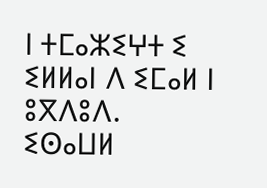ⵏ ⵜⵎⴰⵣⵉⵖⵜ ⵉ ⵉⵍⵍⴰⵏ ⴷ ⵉⵎⴰⵍ ⵏ ⵓⴳⴷⵓⴷ.
ⵉⵙⴰⵡⵍ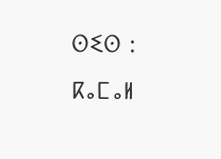ⵙⵉⵙ : ⴽⴰⵎⴰⵍ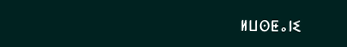ⵍⵡⵙⵟⴰⵏⵉ